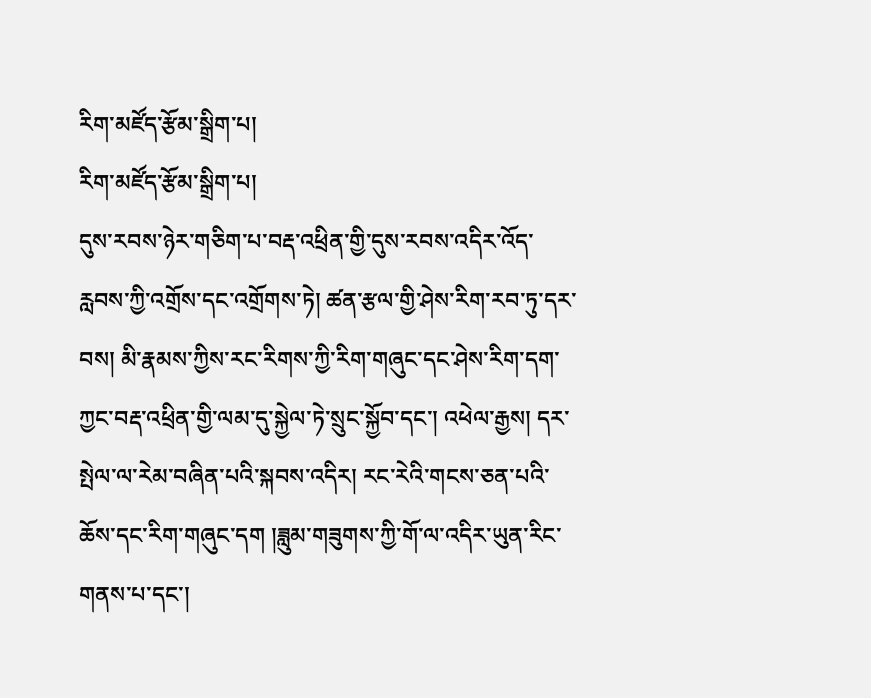རིག་མཛོད་རྩོམ་སྒྲིག་པ།
རིག་མཛོད་རྩོམ་སྒྲིག་པ།
དུས་རབས་ཉེར་གཅིག་པ་བརྡ་འཕྲིན་གྱི་དུས་རབས་འདིར་འོད་རླབས་ཀྱི་འགྲོས་དང་འགྲོགས་ཏེ། ཚན་རྩལ་གྱི་ཤེས་རིག་རབ་ཏུ་དར་བས། མི་རྣམས་ཀྱིས་རང་རིགས་ཀྱི་རིག་གཞུང་དང་ཤེས་རིག་དག་ཀྱང་བརྡ་འཕྲིན་གྱི་ལམ་དུ་སྐྱེལ་ཏེ་སྲུང་སྐྱོབ་དང་། འཕེལ་རྒྱས། དར་སྤེལ་ལ་རེམ་བཞིན་པའི་སྐབས་འདིར། རང་རེའི་གངས་ཅན་པའི་ཆོས་དང་རིག་གཞུང་དག །ཟླུམ་གཟུགས་ཀྱི་གོ་ལ་འདིར་ཡུན་རིང་གནས་པ་དང་།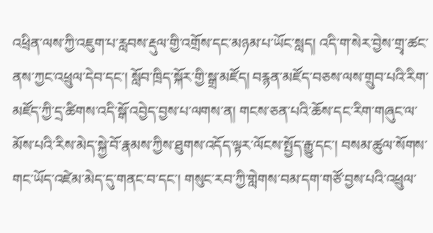འཕྲིན་ལས་ཀྱི་འཇུག་པ་རླབས་རྡུལ་གྱི་འགྲོས་དང་མཉམ་པ་ཡོང་སླད། འདི་ག་སེར་བྱེས་གྲྭ་ཚང་ནས་ཀྱང་འཕྲུལ་དེབ་དང་། སློབ་ཁྲིད་སྐོར་གྱི་སྒྲ་མཛོད། བརྙན་མཛོད་བཅས་ལས་གྲུབ་པའི་རིག་མཛོད་ཀྱི་དྲ་ཚིགས་འདི་སྒོ་འབྱེད་བྱས་པ་ལགས་ན། གངས་ཅན་པའི་ཆོས་དང་རིག་གཞུང་ལ་མོས་པའི་རིས་མེད་སྐྱེ་བོ་རྣམས་ཀྱིས་ཐུགས་འདོད་ལྟར་ལོངས་སྤྱོད་རྒྱུ་དང་། བསམ་ཚུལ་སོགས་གང་ཡོད་འཛེམ་མེད་དུ་གནང་བ་དང་། གསུང་རབ་ཀྱི་གླེགས་བམ་དག་གཙོ་བྱས་པའི་འཕྲུལ་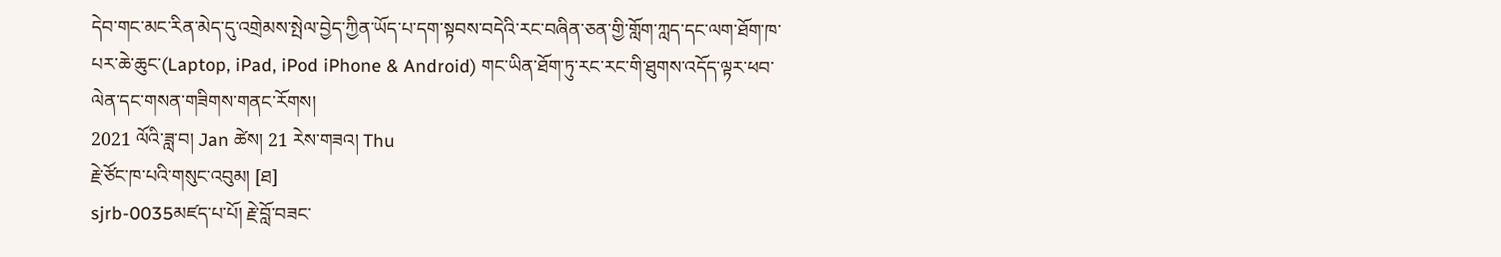དེབ་གང་མང་རིན་མེད་དུ་འགྲེམས་སྤེལ་བྱེད་ཀྱིན་ཡོད་པ་དག་སྟབས་བདེའི་རང་བཞིན་ཅན་གྱི་གློག་ཀླད་དང་ལག་ཐོག་ཁ་པར་ཆེ་ཆུང་(Laptop, iPad, iPod iPhone & Android) གང་ཡིན་ཐོག་ཏུ་རང་རང་གི་ཐུགས་འདོད་ལྟར་ཕབ་ལེན་དང་གསན་གཟིགས་གནང་རོགས།
2021 ལོའི་ཟླ་བ། Jan ཚེས། 21 རེས་གཟའ། Thu
རྗེ་ཙོང་ཁ་པའི་གསུང་འབུམ། [ཐ]
sjrb-0035མཛད་པ་པོ། རྗེ་བློ་བཟང་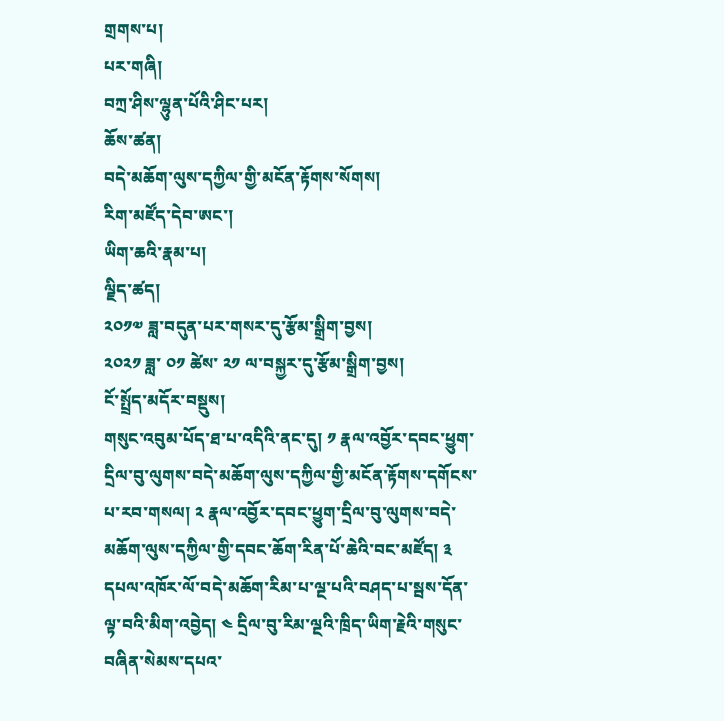གྲགས་པ།
པར་གཞི།
བཀྲ་ཤིས་ལྷུན་པོའི་ཤིང་པར།
ཆོས་ཚན།
བདེ་མཆོག་ལུས་དཀྱིལ་གྱི་མངོན་རྟོགས་སོགས།
རིག་མཛོད་དེབ་ཨང་།
ཡིག་ཆའི་རྣམ་པ།
ལྗིད་ཚད།
༢༠༡༧ ཟླ་བདུན་པར་གསར་དུ་རྩོམ་སྒྲིག་བྱས།
༢༠༢༡ ཟླ་ ༠༡ ཚེས་ ༢༡ ལ་བསྐྱར་དུ་རྩོམ་སྒྲིག་བྱས།
ངོ་སྤྲོད་མདོར་བསྡུས།
གསུང་འབུམ་པོད་ཐ་པ་འདིའི་ནང་དུ། ༡ རྣལ་འབྱོར་དབང་ཕྱུག་དྲིལ་བུ་ལུགས་བདེ་མཆོག་ལུས་དཀྱིལ་གྱི་མངོན་རྟོགས་དགོངས་པ་རབ་གསལ། ༢ རྣལ་འབྱོར་དབང་ཕྱུག་དྲིལ་བུ་ལུགས་བདེ་མཆོག་ལུས་དཀྱིལ་གྱི་དབང་ཆོག་རིན་པོ་ཆེའི་བང་མཛོད། ༣ དཔལ་འཁོར་ལོ་བདེ་མཆོག་རིམ་པ་ལྔ་པའི་བཤད་པ་སྦས་དོན་ལྟ་བའི་མིག་འབྱེད། ༤ དྲིལ་བུ་རིམ་ལྔའི་ཁྲིད་ཡིག་རྗེའི་གསུང་བཞིན་སེམས་དཔའ་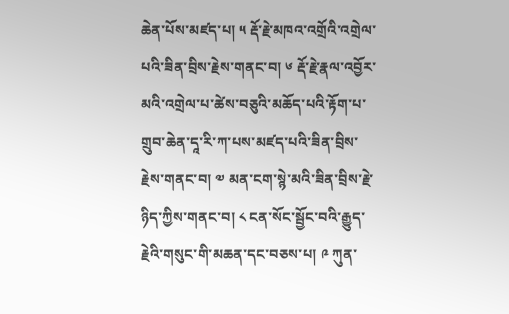ཆེན་པོས་མཛད་པ། ༥ རྡོ་རྗེ་མཁའ་འགྲོའི་འགྲེལ་པའི་ཟིན་བྲིས་རྗེས་གནང་བ། ༦ རྡོ་རྗེ་རྣལ་འབྱོར་མའི་འགྲེལ་པ་ཚེས་བཅུའི་མཆོད་པའི་རྟོག་པ་གྲུབ་ཆེན་དཱ་རི་ཀ་པས་མཛད་པའི་ཟིན་བྲིས་རྗེས་གནང་བ། ༧ མན་ངག་སྙེ་མའི་ཟིན་བྲིས་རྗེ་ཉིད་ཀྱིས་གནང་བ། ༨ ངན་སོང་སྦྱོང་བའི་རྒྱུད་རྗེའི་གསུང་གི་མཆན་དང་བཅས་པ། ༩ ཀུན་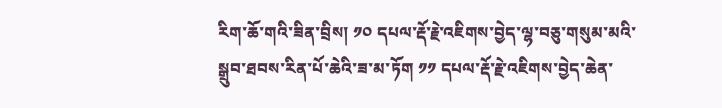རིག་ཆོ་གའི་ཟིན་བྲིས། ༡༠ དཔལ་རྡོ་རྗེ་འཇིགས་བྱེད་ལྷ་བཅུ་གསུམ་མའི་སྒྲུབ་ཐབས་རིན་པོ་ཆེའི་ཟ་མ་ཏོག ༡༡ དཔལ་རྡོ་རྗེ་འཇིགས་བྱེད་ཆེན་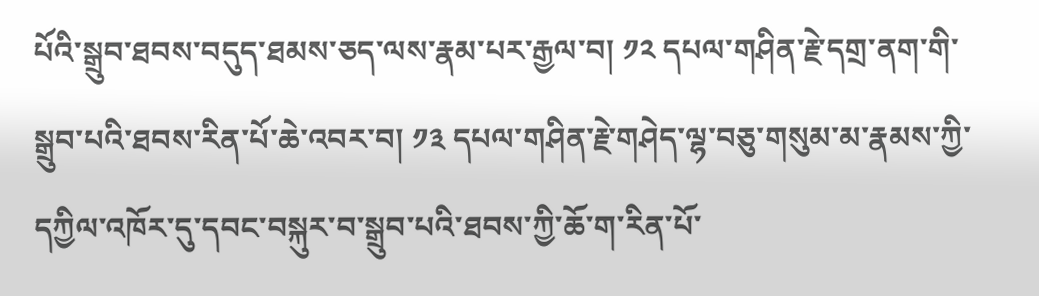པོའི་སྒྲུབ་ཐབས་བདུད་ཐམས་ཅད་ལས་རྣམ་པར་རྒྱལ་བ། ༡༢ དཔལ་གཤིན་རྗེ་དགྲ་ནག་གི་སྒྲུབ་པའི་ཐབས་རིན་པོ་ཆེ་འབར་བ། ༡༣ དཔལ་གཤིན་རྗེ་གཤེད་ལྷ་བཅུ་གསུམ་མ་རྣམས་ཀྱི་དཀྱིལ་འཁོར་དུ་དབང་བསྐུར་བ་སྒྲུབ་པའི་ཐབས་ཀྱི་ཆོ་ག་རིན་པོ་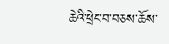ཆེའི་ཕྲེང་བ་བཅས་ཆོས་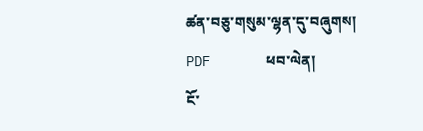ཚན་བཅུ་གསུམ་ལྷན་དུ་བཞུགས།
PDF       ཕབ་ལེན།
ངོ་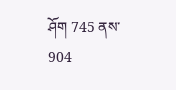ཤོག 745 ནས་ 904